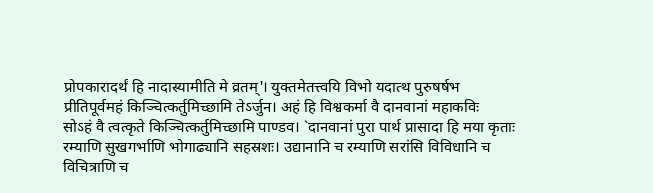प्रोपकारादर्थं हि नादास्यामीति मे व्रतम्'। युक्तमेतत्त्वयि विभो यदात्थ पुरुषर्षभ
प्रीतिपूर्वमहं किञ्चित्कर्तुमिच्छामि तेऽर्जुन। अहं हि विश्वकर्मा वै दानवानां महाकविः
सोऽहं वै त्वत्कृते किञ्चित्कर्तुमिच्छामि पाण्डव। `दानवानां पुरा पार्थ प्रासादा हि मया कृताः
रम्याणि सुखगर्भाणि भोगाढ्यानि सहस्रशः। उद्यानानि च रम्याणि सरांसि विविधानि च
विचित्राणि च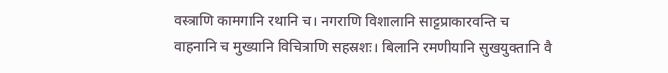वस्त्राणि कामगानि रथानि च। नगराणि विशालानि साट्टप्राकारवन्ति च
वाहनानि च मुख्यानि विचित्राणि सहस्रशः। बिलानि रमणीयानि सुखयुक्तानि वै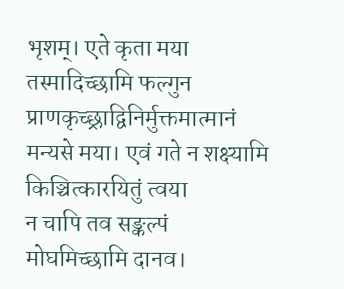भृशम्। एते कृता मया तस्मादिच्छामि फल्गुन
प्राणकृच्छ्राद्विनिर्मुक्तमात्मानं मन्यसे मया। एवं गते न शक्ष्यामि किञ्चित्कारयितुं त्वया
न चापि तव सङ्कल्पं मोघमिच्छामि दानव।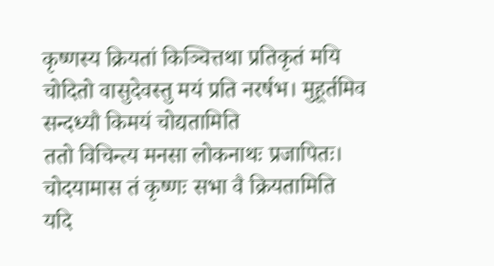कृष्णस्य क्रियतां किञ्चित्तथा प्रतिकृतं मयि
चोदितो वासुदेवस्तु मयं प्रति नरर्षभ। मुहूर्तमिव सन्दध्यौ किमयं चोद्यतामिति
ततो विचिन्त्य मनसा लोकनाथः प्रजापितः। चोदयामास तं कृष्णः सभा वै क्रियतामिति
यदि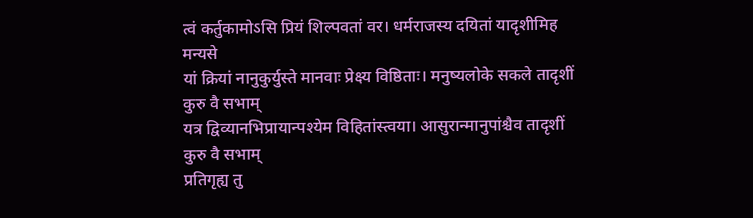त्वं कर्तुकामोऽसि प्रियं शिल्पवतां वर। धर्मराजस्य दयितां यादृशीमिह मन्यसे
यां क्रियां नानुकुर्युस्ते मानवाः प्रेक्ष्य विष्ठिताः। मनुष्यलोके सकले तादृशीं कुरु वै सभाम्
यत्र द्विव्यानभिप्रायान्पश्येम विहितांस्त्वया। आसुरान्मानुपांश्चैव तादृशीं कुरु वै सभाम्
प्रतिगृह्य तु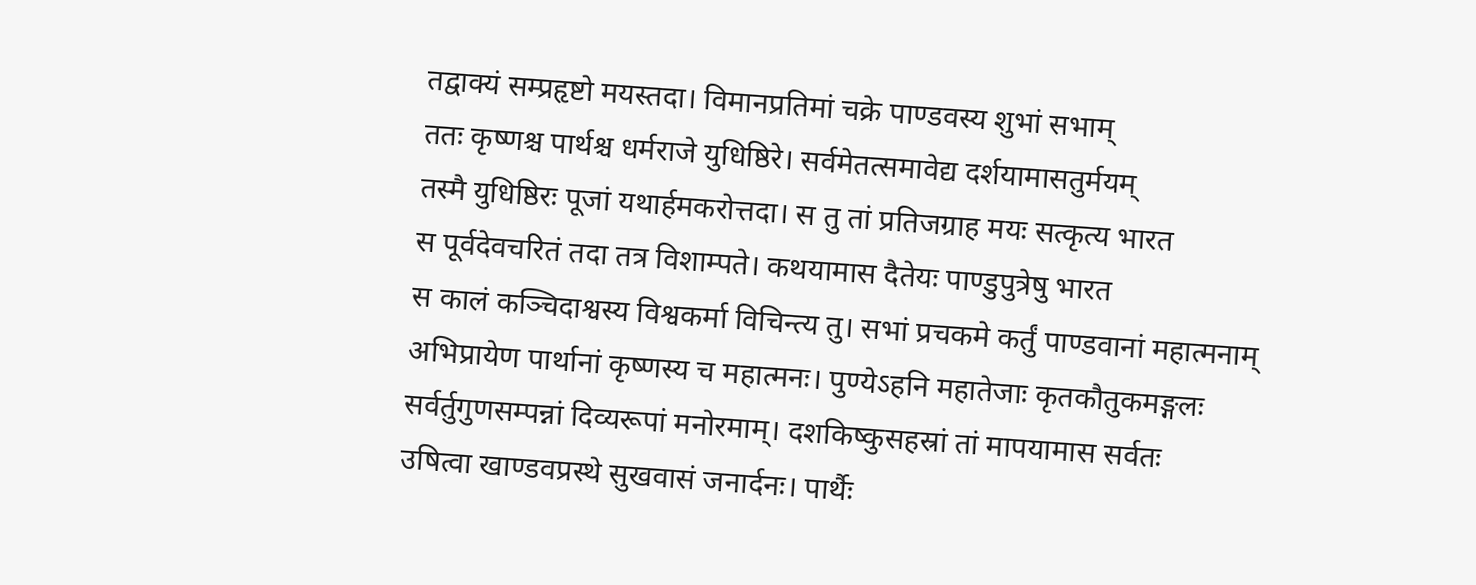तद्वाक्यं सम्प्रहृष्टो मयस्तदा। विमानप्रतिमां चक्रे पाण्डवस्य शुभां सभाम्
ततः कृष्णश्च पार्थश्च धर्मराजे युधिष्ठिरे। सर्वमेतत्समावेद्य दर्शयामासतुर्मयम्
तस्मै युधिष्ठिरः पूजां यथार्हमकरोत्तदा। स तु तां प्रतिजग्राह मयः सत्कृत्य भारत
स पूर्वदेवचरितं तदा तत्र विशाम्पते। कथयामास दैतेयः पाण्डुपुत्रेषु भारत
स कालं कञ्चिदाश्वस्य विश्वकर्मा विचिन्त्य तु। सभां प्रचकमे कर्तुं पाण्डवानां महात्मनाम्
अभिप्रायेण पार्थानां कृष्णस्य च महात्मनः। पुण्येऽहनि महातेजाः कृतकौतुकमङ्गलः
सर्वर्तुगुणसम्पन्नां दिव्यरूपां मनोरमाम्। दशकिष्कुसहस्रां तां मापयामास सर्वतः
उषित्वा खाण्डवप्रस्थे सुखवासं जनार्दनः। पार्थैः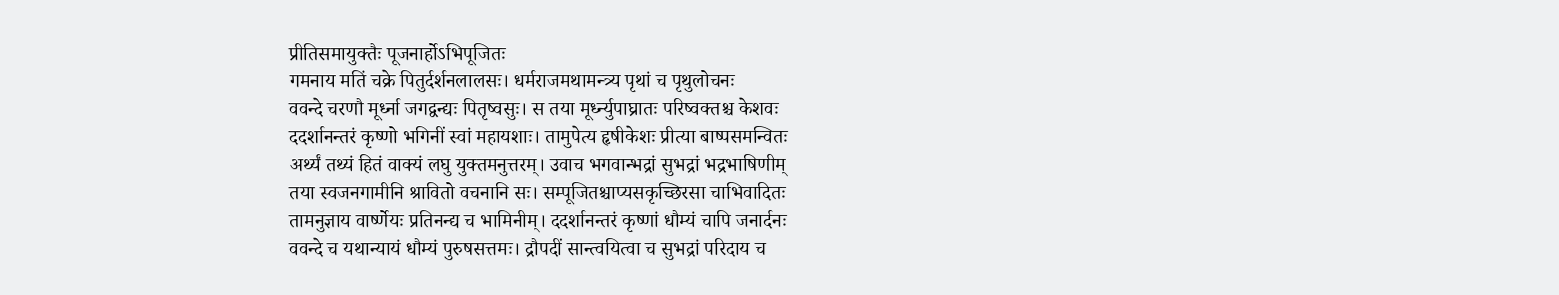प्रीतिसमायुक्तैः पूजनार्होऽभिपूजितः
गमनाय मतिं चक्रे पितुर्दर्शनलालसः। धर्मराजमथामन्त्र्य पृथां च पृथुलोचनः
ववन्दे चरणौ मूर्ध्ना जगद्वन्द्यः पितृष्वसुः। स तया मूर्ध्न्युपाघ्रातः परिष्वक्तश्च केशवः
ददर्शानन्तरं कृष्णो भगिनीं स्वां महायशाः। तामुपेत्य हृषीकेशः प्रीत्या बाष्पसमन्वितः
अर्थ्यं तथ्यं हितं वाक्यं लघु युक्तमनुत्तरम्। उवाच भगवान्भद्रां सुभद्रां भद्रभाषिणीम्
तया स्वजनगामीनि श्रावितो वचनानि सः। सम्पूजितश्चाप्यसकृच्छिरसा चाभिवादितः
तामनुज्ञाय वार्ष्णेयः प्रतिनन्द्य च भामिनीम्। ददर्शानन्तरं कृष्णां धौम्यं चापि जनार्दनः
ववन्दे च यथान्यायं धौम्यं पुरुषसत्तमः। द्रौपदीं सान्त्वयित्वा च सुभद्रां परिदाय च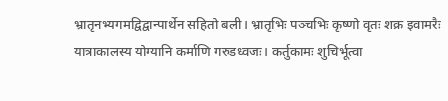भ्रातृनभ्यगमद्विद्वान्पार्थेन सहितो बली। भ्रातृभिः पञ्चभिः कृष्णो वृतः शक्र इवामरैः
यात्राकालस्य योग्यानि कर्माणि गरुडध्वजः। कर्तुकामः शुचिर्भूत्वा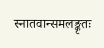स्नातवान्समलङ्कृतः